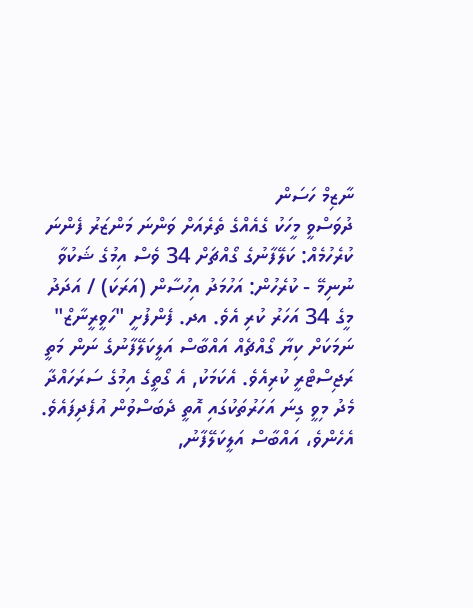ނާޒިމް ހަސަން
ދުވަސްވީ މީހަކު ގެއެއްގެ ތެރެއަށް ވަންނަ މަންޒަރު ފެންނަ ކުރެހުމެއް: ކަލޭފާނުގެ ގޯއްޗަށް 34 ވެސް އިމުގެ ޝަކުވާ ނުނިމޭ - ކުރެހުން: އަހުމަދު އިހުސާން (އަރަކަ) / އަދަދު
މީގެ 34 އަހަރު ކުރި އެވެ. އދ. ފެންފުށީ "ހަވީރީނާޒް" ނަމަކަށް ކިޔާ ގޯއްޗެއް އައްބާސް އަލީކަލޭފާނުގެ ނަން މަތީ ރަޖިސްޓްރީ ކުރިއެވެ. އެކަމަކު, އެ ގޯތީގެ އިމުގެ ސަރަހައްދާ މެދު މިވީ ގިނަ އަހަރުތަކުގައި އޮތީ ދެބަސްވުން އުފެދިފައެވެ.
އެހެންވެ، އައްބާސް އަލީކަލޭފާނު,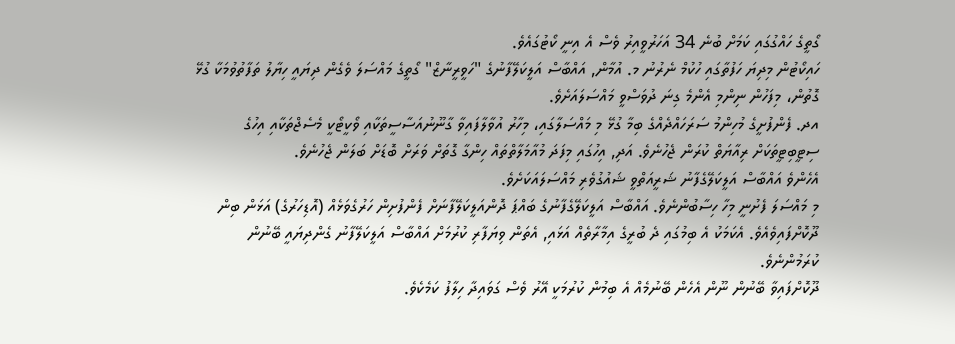ގޯތީގެ ހައްގުގައި ކަމަށް ބުނެ 34 އަހަރުވީއިރު ވެސް އެ އިނީ ކޯޓުގައެވެ.
ހައިކޯޓުން މިދިޔަ ހަފުތާގައި ހުކުމް ނެރުނު މ. އުމާން, އައްބާސް އަލީކަލޭފާނުގެ "ހަވީރީނާޒް" ގޯތީގެ މައްސަލަ ވެގެން ދިޔައީ ހިޔާލު ތަފާތުވުމަކާ ގުޅޭ ގޮތުން، މިފަހުން ނިންމި އެންމެ ގިނަ ދުވަސްވީ މައްސަލައަށެވެ.
އދ. ފެންފުށީގެ މުހިންމު ސަރަހައްދެއްގެ ބިމާ ގުޅޭ މި މައްސަލާގައި، މިހާރު އުވާލާފައިވާ ގާނޫނުއަސާސީތަކާއި ވޯކީޓޯކީ މެސެޖްތަކާއި އިހުގެ ސިޓީބިޓީތަކަށް ރިއާޔަތް ކުރަން ޖެހުނެވެ. އަދި, އިހުގައި މިފަދަ މުއާމަލާތްތައް ހިންގާ ގޮތަށް ވަރަށް ބޮޑަށް ބަލަން ޖެހުނެވެ.
އެހެންވެ އައްބާސް އަލީކަލޭގެފާނު ޝަރީއަތްވީ ޝައުގުވެރި މައްސަލައަކަށެވެ.
މި މައްސަލަ ފެށުނީ މިހާ ހިސާބުންނެވެ. އައްބާސް އަލީކަލޭގެފާނުގެ ބައްޕަ ދޮންއަލީކަލޭފާނަށް ފެންފުށިން ހަރުގެވަޅެއް (އޮޑިހަރުގެ) އަޅަން ބިން ދޫކޮށްފައިވެއެވެ. އެކަމަކު އެ ބިމުގައި ދެ ބުރީގެ އިމާރާތެއް އަޅައި, އެތަން ވިޔަފާރި ކުރުމަށް އައްބާސް އަލީކަލޭފާނު ގެންދިޔައީ ބޭނުން ކުރަމުންނެވެ.
ދޫކޮށްފައިވާ ބޭނުން ނޫން އެހެން ބޭނުމެއް އެ ބިމުން ކުރުމަކީ އޭރު ވެސް ގަވައިދާ ހިލާފު ކަމެކެވެ.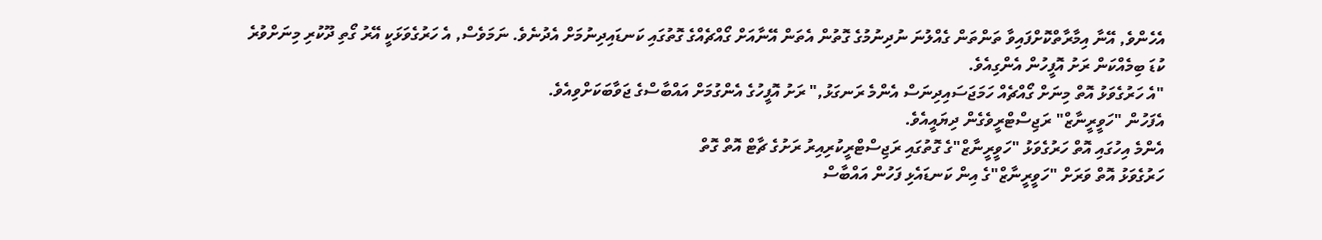އެހެންވެ, އޭނާ އިމާރާތްކޮށްފައިވާ ތަންތަން ގެއްލުނަ ނުދިނުމުގެ ގޮތުން އެތަން އޭނާއަށް ގޯއްޗެއްގެ ގޮތުގައި ކަނޑައިދިނުމަށް އެދުނެވެ. ނަމަވެސް, އެ ހަރުގެވަޅަކީ އޭރު ގޯތި ދޫކުރި މިނަށްވުރެ ކުޑަ ބިމެއްކަން ރަށު އޮފީހުން އެންގިއެވެ.
"އެ ހަރުގެވަޅު އޮތް މިނަށް ގޯއްޗެއް ހަމަޖަސައިދިނަސް އެންމެ ރަނގަޅު," ރަށު އޮފީހުގެ އެންގުމަށް އައްބާސްގެ ޖަވާބަކަށްވިއެވެ.
އެފަހުން "ހަވީރީނާޒް" ރަޖިސްޓްރީވެގެން ދިޔައީއެވެ.
އެންމެ އިހުގައި އޮތް ހަރުގެވަޅު "ހަވީރީނާޒް"ގެ ގޮތުގައި ރަޖިސްޓްރީކުރިއިރު ރަށުގެ ޗާޓް އޮތް ގޮތް
ހަރުގެވަޅު އޮތް ވަރަށް "ހަވީރީނާޒް"ގެ އިން ކަނޑައެޅި ފަހުން އައްބާސް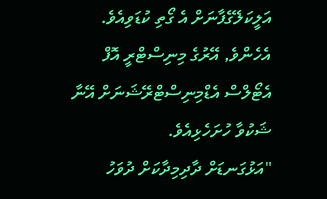އަލީކަލޭގެފާނަށް އެ ގޯތި ކުޑަވިއެވެ. އެހެންވެ, އޭރުގެ މިނިސްޓްރީ އޮފް އެޓޯލްސް އެޑްމިނިސްޓްރޭޝަނަށް އޭނާ ޝަކުވާ ހުށަހެޅިއެވެ.
"އަޅުގަނޑަށް ދާދިމިދާކަށް ދުވަހު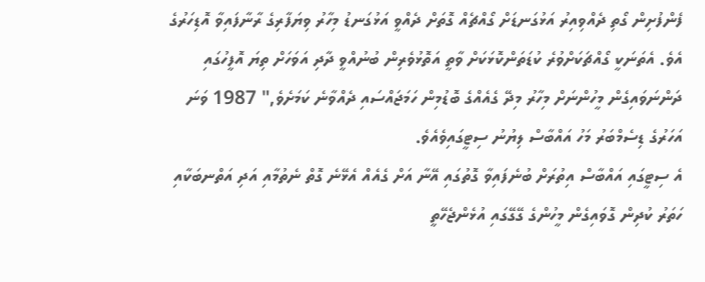ފެންފުށިން ގޯތި ދެއްވިއިރު އަޅުގަނޑަށް ގޯއްޗެއް ގޮތަށް ދެއްވީ އަޅުގަނޑު މިހާރު ވިޔަފާރިގެ ރާނާފައިވާ އޮޑިހަރުގެ އެވެ. އެތަނަކީ ގޯއްޗަކަށްވުރެ ކުޑަތަންކޮޅަކަށް ވާތީ އަތޮޅުވެރިން ބުނުއްވީ ދާދި އަވަހަށް ތިޔަ އޮފީހުގައި ދަންނަވައިގެން މީހުންނަށް މިހާރު މިދޭ ގެއެއްގެ ބޮޑުމިން ހަމަޖައްސައި ދެއްވާނެ ކަމަށެވެ," 1987 ވަނަ އަހަރުގެ ޑިސެމްބަރު މަހު އައްބާސް ލިޔުނު ސިޓީގައިވެއެވެ.
އެ ސިޓީގައި އައްބާސް އިތުރަށް ބުނެފައިވާ ގޮތުގައި އޭނާ އަށް ގެއެއް އެޅޭނެ ގޮތް ނެތުމާއި އަދި އަތްނބަކާއި ހަތަރު ކުދިން ގޮވައިގެން މީހުންގެ ގޭގޭގައި އުޅެންޖެހޭތީ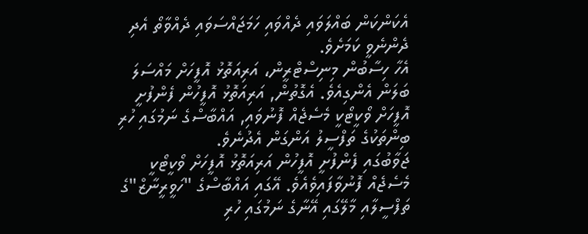އެކަންކަން ބައްލަވައި ދެއްވައި ހަމަޖައްސަވައި ދެއްވާތޯ އެދި ދެންނެވީ ކަމަށެވެ.
އެހާ ހިސާބުން މިނިސްޓްރީން، އަރިއަތޮޅު އޮފީހަށް މައްސަލަ ބަލަން އެންގިއެވެ. އެގޮތުން, އަރިއަތޮޅު އޮފީހުން ފެންފުށީ އޮފީހަށް ވޯކީޓޯކީ މެސެޖެއް ފޮނުވައި, އައްބާސްގެ ނަމުގައި ހުރި ބިންތަކުގެ ތަފްސީލު އަންގަން އެދުނެވެ.
ޖަވާބުގައި ފެންފުށީ އޮފީހުން އަރިއަތޮޅު އޮފީހަށް ވޯކީޓޯކީ މެސެޖެއް ފޮނުވާފައިވެއެވެ. އޭގައި އައްބާސްގެ "ހަވީރީނާޒް"ގެ ތަފްސީލާއި މާލޭގައި އޭނާގެ ނަމުގައި ހުރި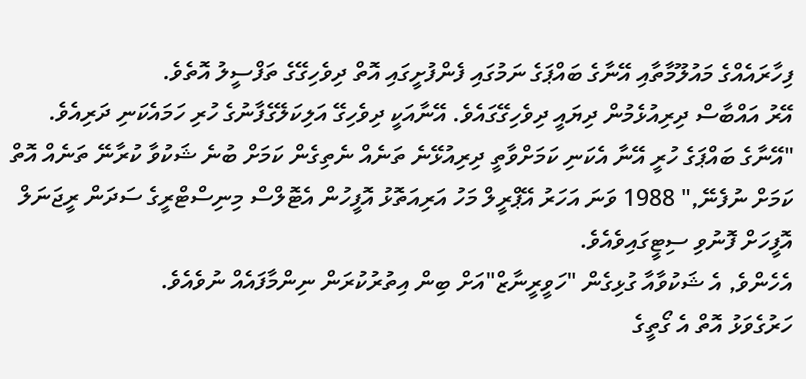ފިހާރައެއްގެ މައުލޫމާތާއި އޭނާގެ ބައްޕަގެ ނަމުގައި ފެންފުށީގައި އޮތް ދިވެހިގޭގެ ތަފްސީލު އޮތެވެ.
އޭރު އައްބާސް ދިރިއުޅެމުން ދިޔައީ ދިވެހިގޭގައެވެ. އޭނާއަކީ ދިވެހިގޭ އަލިކަލޭގެފާނުގެ ހުރި ހަމައެކަނި ދަރިއެވެ.
"އޭނާގެ ބައްޕަގެ ހުރީ އޭނާ އެކަނި ކަމަށްވާތީ ދިރިއުޅޭނެ ތަނެއް ނެތިގެން ކަމަށް ބުނެ ޝަކުވާ ކުރާނޭ ތަނެއް އޮތް ކަމަށް ނުފެނޭ," 1988 ވަނަ އަހަރު އޭޕްރީލް މަހު އަރިއަތޮޅު އޮފީހުން އެޓޮލްސް މިނިސްޓްރީގެ ސަދަން ރީޖަނަލް އޮފީހަށް ފޮނުވި ސިޓީގައިވެއެވެ.
އެހެންވެ, އެ ޝަކުވާއާ ގުޅިގެން "ހަވީރީނާޒް"އަށް ބިން އިތުރުކުރަން ނިންމާފައެއް ނުވެއެވެ.
ހަރުގެވަޅު އޮތް އެ ގޯތީގެ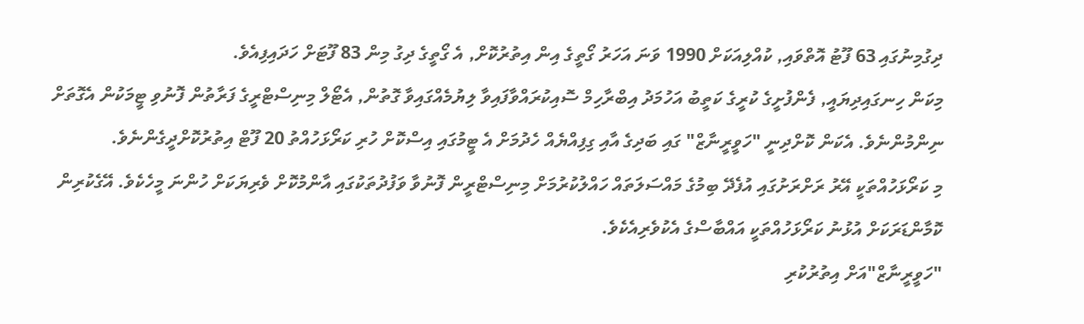ދިގުމިނުގައި 63 ފޫޓު އޮތްވައި, ކުއްލިއަކަށް 1990 ވަނަ އަހަރު ގޯތީގެ އިން އިތުރުކޮށް, އެ ގޯތީގެ ދިގު މިން 83 ފޫޓަށް ހަދައިފިއެވެ.
މިކަން ހިނގައިދިޔައީ, ފެންފުށީގެ ކުރީގެ ކަތީބު އަހުމަދު އިބްރާހިމް ސޮއިކުރައްވާފައިވާ ލިޔުމެއްގައިވާ ގޮތުން, އެޓޯލް މިނިސްޓްރީގެ ފަރާތުން ފޮނުވި ޓީމަކުން އެގޮތަށް ނިންމުންނެވެ. އެކަން ކޮށްދިނީ "ހަވީރީނާޒް" ގައި ބަދިގެ އާއި ގިފިއްޔެއް ހެދުމަށް އެ ޓީމުގައި އިސްކޮށް ހުރި ކަރޯޅަހުއްތު 20 ފޫޓް އިތުރުކޮށްދީގެންނެވެ.
މި ކަރޯޅަހުއްތަކީ އޭރު ރަށްރަށުގައި އުފެދޭ ބިމުގެ މައްސަލަތައް ހައްލުކުރުމަށް މިނިސްޓްރީން ފޮނުވާ ވަފުދުތަކުގައި އާންމުކޮށް ވެރިޔަކަށް ހުންނަ މީހެކެވެ. އޭގެކުރިން ކޮމާންޑަރަކަށް އުޅުނު ކަރޯޅަހުއްތަކީ އައްބާސްގެ އެކުވެރިއެކެވެ.
"ހަވީރީނާޒް"އަށް އިތުރުކުރި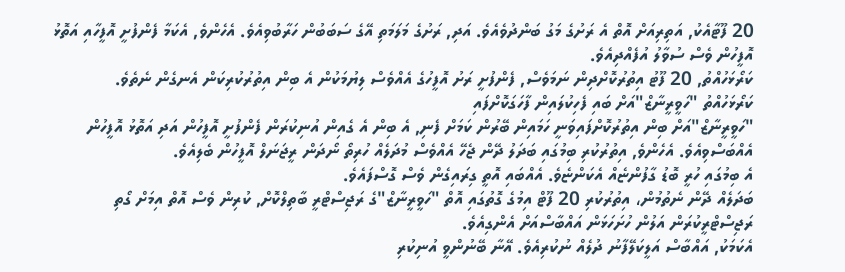20 ފޫޓާއެކު, އަތިރިއަށް އޮތް އެ ރަށުގެ މަގު ބަންދުވެއެވެ. އަދި, ރަށުގެ މަލަމަތި އޭގެ ސަބަބުން ހަރާބުވިއެވެ. އެހެންވެ, އެކަމާ ފެންފުށީ އޮފީހާއި އަތޮޅު އޮފީހުން ވެސް ސުވާލު އުފެއްދިއެވެ.
ކަރޯޅަހުއްތު, 20 ފޫޓު އިތުރުކޮށްދިން ނަމަވެސް, ފެންފުށީ ރަށު އޮފީހުގެ އެއްވެސް ލިޔުމަކުން އެ ބިން އިތުރުކުރިކަން އެނގެން ނެތެވެ.
ކަރޯޅަހުއްތު "ހަވީރީނާޒް"އަށް ބައި ފެހިކުލައިން ފާހަގަކޮށްފައި
"ހަވީރީނާޒް"އަށް ބިން އިތުރުކޮށްފައިވަނީ ހަމައިން ބޭރުން ކަމަށް ފެނި, އެ ބިން އެ ގެއިން އުނިކުރަން ފެންފުށީ އޮފީހުން އަދި އަތޮޅު އޮފީހުން އެއްބަސްވިއެވެ. އެހެންވެ, އިތުރުކުރި ބިމުގައި ބަދަލު ދޭން ޖެހޭ އެއްވެސް މުދަލެއް ހުރިތޯ ނޯދަން ރީޖަނަލް އޮފީހުން ބެލިއެވެ.
އެ ބިމުގައި ހުރީ ބޮޑު ގާފުންޏެއް އެކަންޏެވެ. އެއްބައި އޮތީ ގިރައިގެން ވެސް ގޮސްފައެވެ.
ބަދަލެއް ދޭން ނެތުމުން، އިތުރުކުރި 20 ފޫޓް އިމުގެ ގޮތުގައި އޮތް "ހަވީރީނާޒް"ގެ ރަޖިސްޓްރީ ބާތިލްކޮށް, ކުރިން ވެސް އޮތް އިމަށް ގޯތި ރަޖިސްޓްރީކުރަން އަލުން ހުށަހަޅަން އައްބާސްއަށް އެންގިއެވެ.
އެކަމަކު, އައްބާސް އަލީކަލޭފާނު ދުލެއް ނުކުރިއެވެ. އޭނާ ބޭނުންވީ އުނިކުރި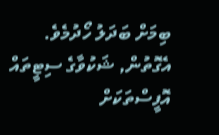ބިމަށް ބަދަލު ހޯދުމެވެ. އެގޮތުން, ޝަކުވާގެ ސިޓީތައް އޮފީސްތަކަށް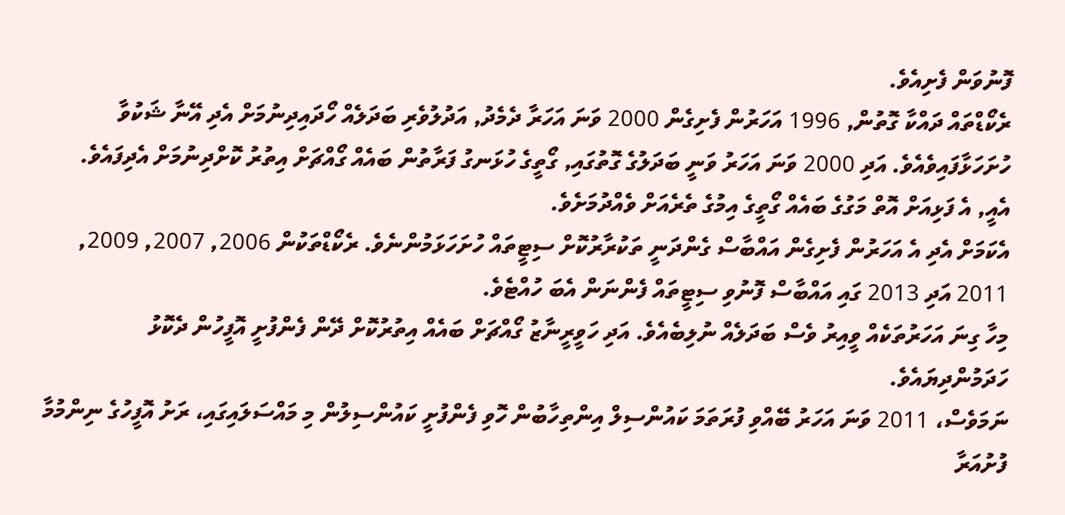ފޮނުވަން ފެށިއެވެ.
ރެކޯޑްތައް ދައްކާ ގޮތުން, 1996 އަހަރުން ފެށިގެން 2000 ވަނަ އަހަރާ ދެމެދު, އަދުލުވެރި ބަދަލެއް ހޯދައިދިނުމަށް އެދި އޭނާ ޝަކުވާ ހުށަހަޅާފައިވެއެވެ. އަދި 2000 ވަނަ އަހަރު ވަނީ ބަދަލުގެ ގޮތުގައި, ގޯތީގެ ހުޅަނގު ފަރާތުން ބައެއް ގޯއްޗަށް އިތުރު ކޮށްދިނުމަށް އެދިފައެވެ. އެއީ, އެ ފަޅިއަށް އޮތް މަގުގެ ބައެއް ގޯތީގެ އިމުގެ ތެރެއަށް ވެއްދުމަށެވެ.
އެކަމަށް އެދި އެ އަހަރުން ފެށިގެން އައްބާސް ގެންދަނީ ތަކުރާރުކޮށް ސިޓީތައް ހުށަހަޅަމުންނެވެ. ރެކޯޑްތަކުން 2006, 2007, 2009, 2011 އަދި 2013 ގައި އައްބާސް ފޮނުވި ސިޓީތައް ފެންނަން އެބަ ހުއްޓެވެ.
މިހާ ގިނަ އަހަރުތަކެއް ވީއިރު ވެސް ބަދަލެއް ނުލިބެއެވެ. އަދި ހަވީރީނާޒު ގޯއްޗަށް ބައެއް އިތުރުކޮށް ދޭން ފެންފުށީ އޮފީހުން ދެކޮޅު ހަދަމުންދިޔައެވެ.
ނަމަވެސް، 2011 ވަނަ އަހަރު ބޭއްވި ފުރަތަމަ ކައުންސިލް އިންތިހާބުން ހޮވި ފެންފުށީ ކައުންސިލުން މި މައްސަލައިގައި، ރަށު އޮފީހުގެ ނިންމުމާ ފުށުއަރާ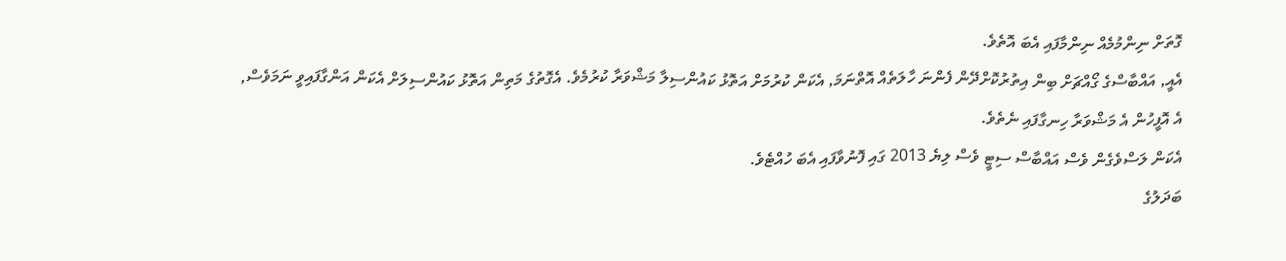ގޮތަށް ނިންމުމެއް ނިންމާފައި އެބަ އޮތެވެ.
އެއީ, އައްބާސްގެ ގޯއްޗަށް ބިން އިތުރުކޮށްދޭން ފެންނަ ހާލަތެއް އޮތްނަމަ, އެކަން ކުރުމަށް އަތޮޅު ކައުންސިލާ މަޝްވަރާ ކުރުމެވެ. އެގޮތުގެ މަތިން އަތޮޅު ކައުންސިލަށް އެކަން އަންގާފައިވީ ނަމަވެސް, އެ އޮފީހުން އެ މަޝްވަރާ ހިނގާފައި ނެތެވެ.
އެކަން ލަސްވެގެން ވެސް އައްބާސް ސިޓީ ވެސް ލިޔެ 2013 ގައި ފޮނުވާފައި އެބަ ހުއްޓެވެ.
ބަދަލުގެ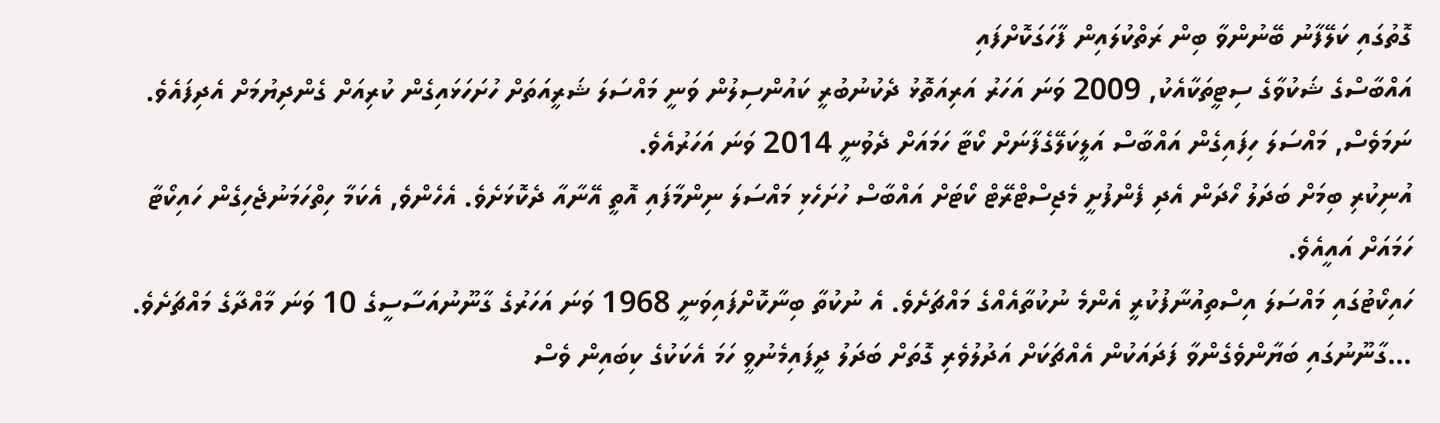ގޮތުގައި ކަލޭފާނު ބޭނުންވާ ބިން ރަތްކުލައިން ފާހަގަކޮށްފައި
އައްބާސްގެ ޝަކުވާގެ ސިޓީތަކާއެކު, 2009 ވަނަ އަހަރު އަރިއަތޮޅު ދެކުނުބުރީ ކައުންސިލުން ވަނީ މައްސަލަ ޝަރީއަތަށް ހުށަހަޅައިގެން ކުރިއަށް ގެންދިޔުމަށް އެދިފައެވެ.
ނަމަވެސް, މައްސަލަ ހިފައިގެން އައްބާސް އަލީކަލޭގެފާނަށް ކޯޓާ ހަމައަށް ދެވުނީ 2014 ވަނަ އަހަރުއެވެ.
އުނިކުރި ބިމަށް ބަދަލު ހޯދަން އެދި ފެންފުށީ މެޖިސްޓްރޭޓް ކޯޓަށް އައްބާސް ހުށަހެޅި މައްސަލަ ނިންމާފައި އޮތީ އޭނާއާ ދެކޮޅަށެވެ. އެހެންވެ, އެކަމާ ހިތްހަމަނުޖެހިގެން ހައިކޯޓާ ހަމައަށް އައީއެވެ.
ހައިކޯޓުގައި މައްސަލަ އިސްތިއުނާފުކުރީ އެންމެ ނުކުތާއެއްގެ މައްޗަށެވެ. އެ ނުކުތާ ބިނާކޮށްފައިވަނީ 1968 ވަނަ އަހަރުގެ ގާނޫނުއަސާސީގެ 10 ވަނަ މާއްދާގެ މައްޗަށެވެ.
...ގާނޫނުގައި ބަޔާންވެގެންވާ ފަދައަކުން އެއްޗަކަށް އަދުލުވެރި ގޮތަށް ބަދަލު ދީފައިމެނުވީ ހަމަ އެކަކުގެ ކިބައިން ވެސް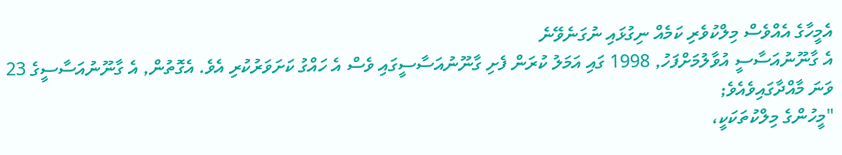އެމީހާގެ އެއްވެސް މިލްކުވެރި ކަމެއް ނިގުޅައި ނުގަނެވޭނެ
އެ ގާނޫނުއަސާސީ އުވާލުމަށްފަހު, 1998 ގައި އަމަލު ކުރަން ފެށި ގާނޫނުއަސާސީގައި ވެސް އެ ހައްގު ކަށަވަރުކުރި އެވެ. އެގޮތުން, އެ ގާނޫނުއަސާސީގެ 23 ވަނަ މާއްދާގައިވެއެވެ;
"މީހުންގެ މިލްކުތަކަކީ،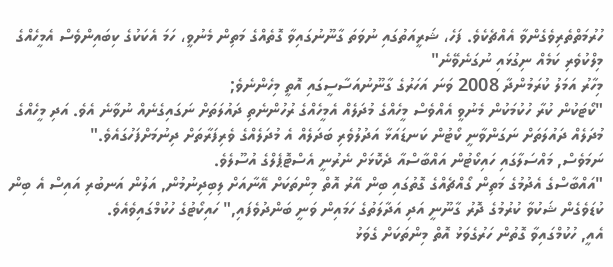ހުރުމަތްތެރިވެގެންވާ އެއްޗެކެވެ. ފަހެ، ޝަރީއަތުގައި ނުވަތަ ގާނޫނުގައިވާ ގޮތެއްގެ މަތިން މެނުވީ، ހަމަ އެކަކުގެ ކިބައިންވެސް އެމީހެއްގެ މިލްކުވެރި ކަމެއް ނިގުޅައި ނުގަނެވޭނެ"
މިހާރު އަމަލު ކުރަމުންދާ 2008 ވަނަ އަހަރުގެ ގާނޫނުއަސާސީގައި އޮތީ މިހެންނެވެ;
"ކޯޓަކުން ކުރާ ހުކުމަކުން މެނުވީ އެއްވެސް މީހެއްގެ މުދަލެއް އެމީހެއްގެ ރުހުންނެތި ދައުލަތަށް ނަގައިގެނެއް ނުވާނެ އެވެ. އަދި މީހެއްގެ މުދަލެއް ދައުލަތަށް ނަގަންވާނީ ކޯޓުން ކަނޑައަޅާ އަދުލުވެރި ބަދަލެއް އެ މުދަލެއްގެ ވެރިފަރާތަށް ދިނުމަށްފަހުގައެވެ."
ނަމަވެސް, މައްސަލާގައި ހައިކޯޓުން އައްބާސްއާ ދެކޮޅަށް ނެރުނީ އެސްޓޮޕެލްގެ އުސޫލެވެ.
"އައްބާސްގެ އެދުމުގެ މަތިން ގޯއްޗެއްގެ ގޮތުގައި ބިން އޭރު އޮތް މިންތަކަށް އޭނާއަށް ލިބިދިނުމުން, އަލުން އަނބުރި އައިސް އެ ބިން ކުޑަވެގެން ޝަކުވާ ކުރުމުގެ ދޮރު ގާނޫނީ އަދި އަދާލަތުގެ ހަމައިން ވަނީ ބަންދުވެފައި," ހައިކޯޓުގެ ހުކުމްގައިވެއެވެ.
އެއީ, ހުކުމްގައިވާ ގޮތުން ހަރުގެވަޅު އޮތް މިންތަކަށް ގެވަޅު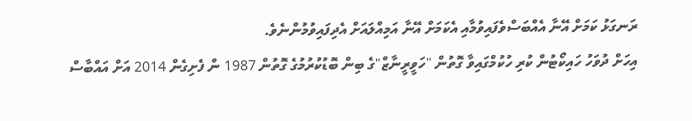ރަނގަޅު ކަމަށް އޭނާ އެއްބަސްވެފައިވުމާއި އެކަމަށް އޭނާ އަމިއްލައަށް އެދިފައިވުމުންނެވެ.
އިހަށް ދުވަހު ހައިކޯޓުން ކުރި ހުކުމްގައިވާ ގޮތުން "ހަވީރީނާޒް"ގެ ބިން ބޮޑުކުރުމުގެ ގޮތުން 1987 ން ފެށިގެން 2014 އަށް އައްބާސް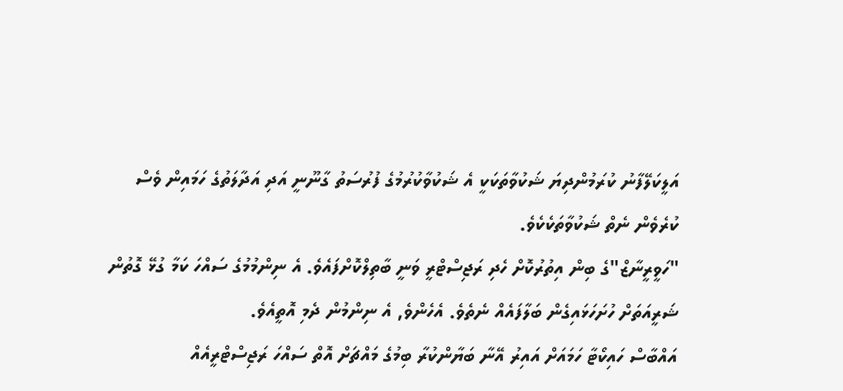އަލީކަލޭފާނު ކުރަމުންދިޔަ ޝަކުވާތަކަކީ އެ ޝަކުވާކުރުމުގެ ފުރުސަތު ގާނޫނީ އަދި އަދާލަތުގެ ހަމައިން ވެސް ކުރެވެން ނެތް ޝަކުވާތަކެކެވެ.
"ހަވީރީނާޒް"ގެ ބިން އިތުރުކޮށް ހެދި ރަޖިސްޓްރީ ވަނީ ބާތިލްކޮށްފައެވެ. އެ ނިންމުމުގެ ސައްހަ ކަމާ ގުޅޭ ގޮތުން ޝަރީއަތަށް ހުށަހަޅައިގެން ބަލާފައެއް ނެތެވެ. އެހެންވެ, އެ ނިންމުން ދެމި އޮތީއެވެ.
އައްބާސް ހައިކޯޓާ ހަމައަށް އައިރު އޭނާ ބަޔާންކުރާ ބިމުގެ މައްޗަށް އޮތް ސައްހަ ރަޖިސްޓްރީއެއް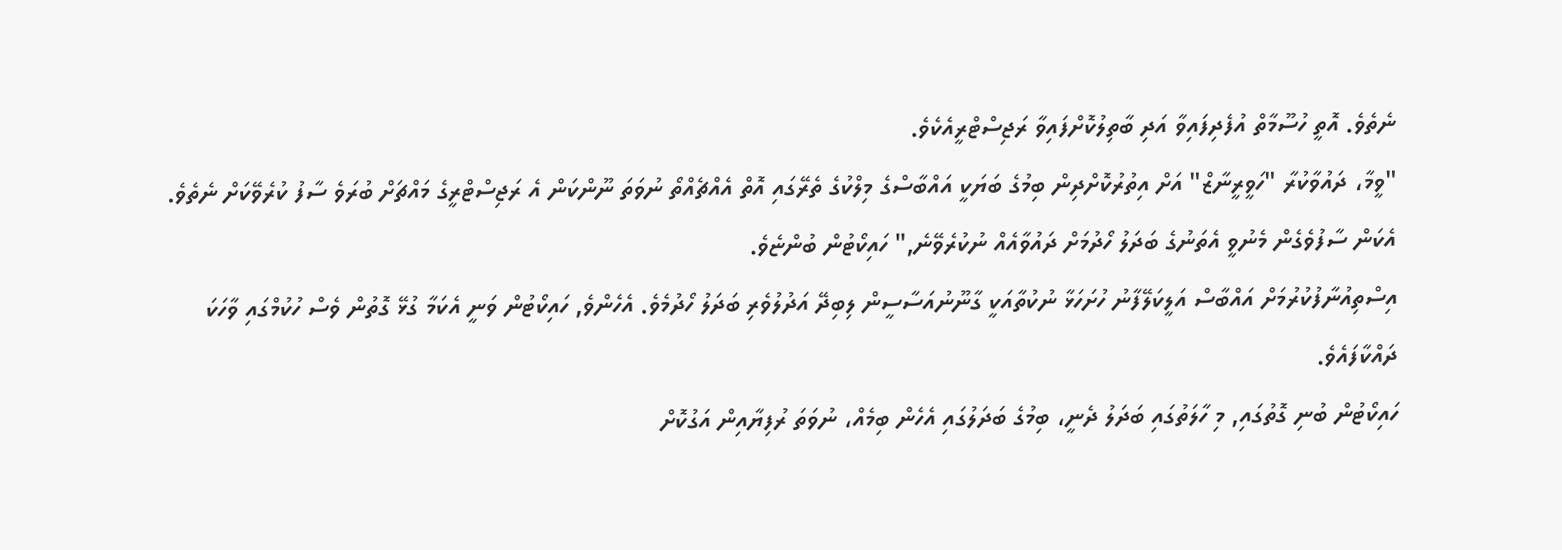ނެތެވެ. އޮތީ ހުސޫމާތް އުފެދިފައިވާ އަދި ބާތިލުކޮށްފައިވާ ރަޖިސްޓްރީއެކެވެ.
"ވީމާ، ދައުވާކުރާ "ހަވީރީނާޒް" އަށް އިތުރުކޮށްދިން ބިމުގެ ބަޔަކީ އައްބާސްގެ މިލްކުގެ ތެރޭގައި އޮތް އެއްޗެއްތޯ ނުވަތަ ނޫންކަން އެ ރަޖިސްޓްރީގެ މައްޗަށް ބުރަވެ ސާފު ކުރެވޭކަށް ނެތެވެ. އެކަން ސާފުވެގެން މެނުވީ އެތަނުގެ ބަދަލު ހޯދުމަށް ދައުވާއެއް ނުކުރެވޭނެ," ހައިކޯޓުން ބުންޏެވެ.
އިސްތިއުނާފުކުރުމަށް އައްބާސް އަލީކަލޭފާނު ހުށަހަޅާ ނުކުތާއަކީ ގާނޫނުއަސާސީން ލިބިދޭ އަދުލުވެރި ބަދަލު ހޯދުމެވެ. އެހެންވެ, ހައިކޯޓުން ވަނީ އެކަމާ ގުޅޭ ގޮތުން ވެސް ހުކުމްގައި ވާހަކަ ދައްކާފައެވެ.
ހައިކޯޓުން ބުނި ގޮތުގައި, މި ހާލަތުގައި ބަދަލު ދެނީ، ބިމުގެ ބަދަލުގައި އެހެން ބިމެއް، ނުވަތަ ރުފިޔާއިން އަގުކޮށް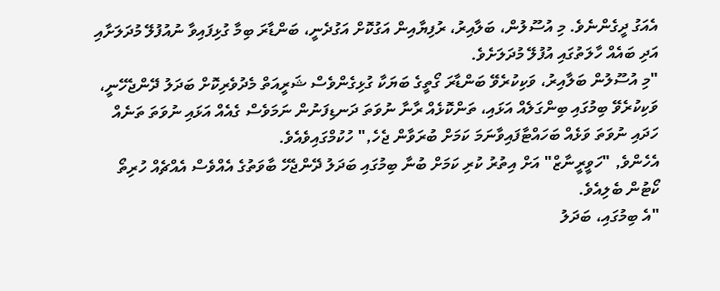އެއަގު ދީގެންނެވެ. މި އުސޫލުން، ބަލާއިރު، ރުފިޔާއިން އަގުކޮށް އަގުދެނީ، ބަންޑާރަ ބިމާ ގުޅިފައިވާ ނުއުފުލޭ މުދަލަށާއި އަދި ބައެއް ހާލަތުގައި އުފުލޭ މުދަލަށެވެ.
"މި އުސޫލުން ބަލާއިރު، ވަކިކުރެވޭ ބަންޑާރަ ގޯތީގެ ބަޔަކާ ގުޅިގެންވެސް ޝަރީއަތް މެދުވެރިކޮށް ބަދަލު ދޭންޖެހޭނީ، ވަކިކުރެވޭ ބިމުގައި ބިންގަލެއް އަޅައި، ތަންކޮޅެއް ރާނާ ނުވަތަ ދަނޑިފަނުން ނަމަވެސް ގެއެއް އަޅައި ނުވަތަ ތަނެއް ހަދައި ނުވަތަ ވަޅެއް ބަހައްޓާފައިވާނަމަ ކަމަށް ބުރަވާން ޖެހެ," ހުކުމްގައިވެއެވެ.
އެހެންވެ, "ހަވީރީނާޒް" އަށް އިތުރު ކުރި ކަމަށް ބުނާ ބިމުގައި ބަދަލު ދޭންޖެހޭ ބާވަތުގެ އެއްވެސް އެއްޗެއް ހުރިތޯ ކޯޓުން ބެލިއެވެ.
"އެ ބިމުގައި، ބަދަލު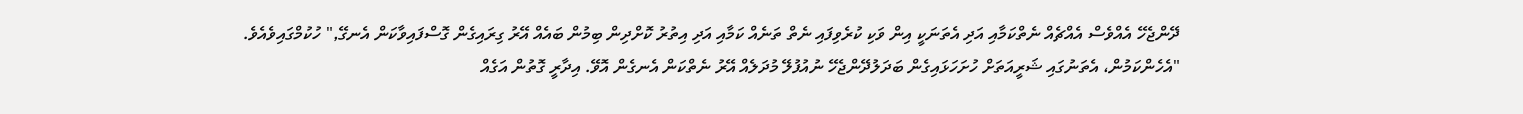ދޭންޖެހޭ އެއްވެސް އެއްޗެއް ނެތްކަމާއި އަދި އެތަނަކީ އިން ވަކި ކުރެވިފައި ނެތް ތަނެއް ކަމާއި އަދި އިތުރު ކޮށްދިން ބިމުން ބައެއް އޭރު ގިރައިގެން ގޮސްފައިވާކަން އެނގޭ," ހުކުމްގައިވެއެވެ.
"އެހެންކަމުން، އެތަނުގައި ޝަރީއަތަށް ހުށަހަޅައިގެން ބަދަލުދޭންޖެހޭ ނުއުފުލޭ މުދަލެއް އޭރު ނެތްކަން އެނގެން އޮވޭ. އިދާރީ ގޮތުން އަގެއް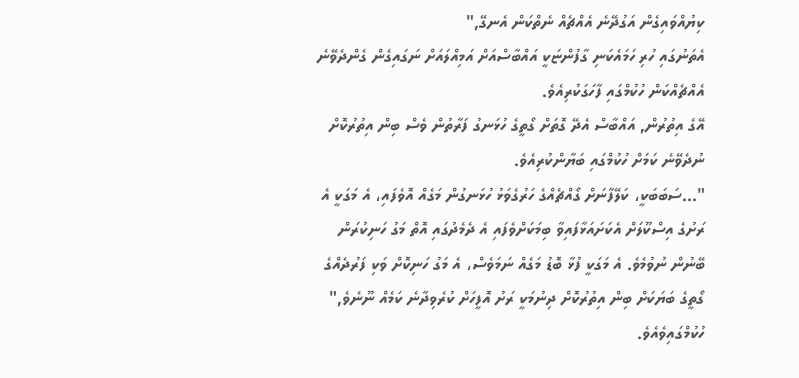ކިޔުއްވައިގެން އަގުދޭނެ އެއްޗެއް ނެތްކަން އެނގޭ,"
އެތަނުގައި ހުރި ހަމައެކަނި ގާފުންޏަކީ އައްބާސްއަށް އަމިއްލައަށް ނަގައިގެން ގެންދެވޭނެ އެއްޗެއްކަން ހުކުމްގައި ފާހަގަކުރިއެވެ.
އޭގެ އިތުރުން, އައްބާސް އެދޭ ގޮތަށް ގޯތީގެ ހުޅަނގު ފަރާތުން ވެސް ބިން އިތުރުކޮށް ނުދެވޭނެ ކަމަށް ހުކުމްގައި ބަޔާންކުރިއެވެ.
"...ސަބަބަކީ، ކަލޭފާނަށް ގޯއްޗެއްގެ ހަރުގެވަޅު ހުޅަނގުން މަގެއް އޮވެފައި، އެ މަގަކީ އެ ރަށުގެ އިސްކޫލަށް އެކަށައަޅާފައިވާ ބިމަކަށްވެފައި އެ ދެމެދުގައި އޮތް މަގު ހަނިކުރަން ބޭނުން ނުވުމެވެ. އެ މަގަކީ ފުޅާ ބޮޑު މަގެއް ނަމަވެސް، އެ މަގު ހަނިކޮށް ވަކި ފަރުދެއްގެ ގޯތީގެ ބަޔަކަށް ބިން އިތުރުކޮށް ދިނުމަކީ ރަށު އޮފީހަށް ކުރެވިދާނެ ކަމެއް ނޫނެވެ," ހުކުމްގައިވެއެވެ.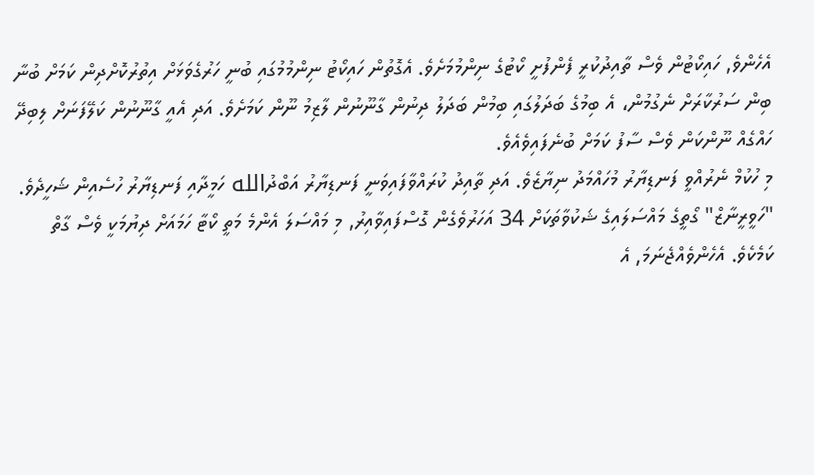އެހެންވެ, ހައިކޯޓުން ވެސް ތާއިދުކުރީ ފެންފުށީ ކޯޓުގެ ނިންމުމަށެވެ. އެގޮތުން ހައިކޯޓު ނިންމުމުގައި ބުނީ ހަރުގެވަޅަށް އިތުރުކޮށްދިން ކަމަށް ބުނާ ބިން ސަރުކާރަށް ނެގުމުން، އެ ބިމުގެ ބަދަލުގައި ބިމުން ބަދަލު ދިނުން ގާނޫނުން ލާޒިމު ނޫން ކަމަށެވެ. އަދި އެއީ ގާނޫނުން ކަލޭފަނަށް ލިބިދޭ ހައްގެއް ނޫންކަން ވެސް ސާފު ކަމަށް ބުނެފައިވެއެވެ.
މި ހުކުމް ނެރުއްވީ ފަނޑިޔާރު މުހައްމަދު ނިޔާޒެވެ. އަދި ތާއިދު ކުރައްވާފައިވަނީ ފަނޑިޔާރު އަބްދުالله ހަމީދާއި ފަނޑިޔާރު ހުސެއިން ޝަހީދެވެ.
"ހަވީރީނާޒް" ގޯތީގެ މައްސަލައިގެ ޝަކުވާތަކަށް 34 އަހަރުވެގެން ގޮސްފައިވާއިރު, މި މައްސަލަ އެންމެ މަތީ ކޯޓާ ހަމައަށް ދިޔުމަކީ ވެސް ގާތް ކަމެކެވެ. އެހެންވެއްޖެނަމަ, އެ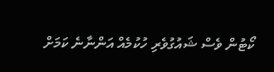ކޯޓުން ވެސް ޝައުގުވެރި ހުކުމެއް އަންނާނެ ކަމަށް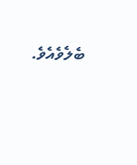ބެލެވެއެވެ.